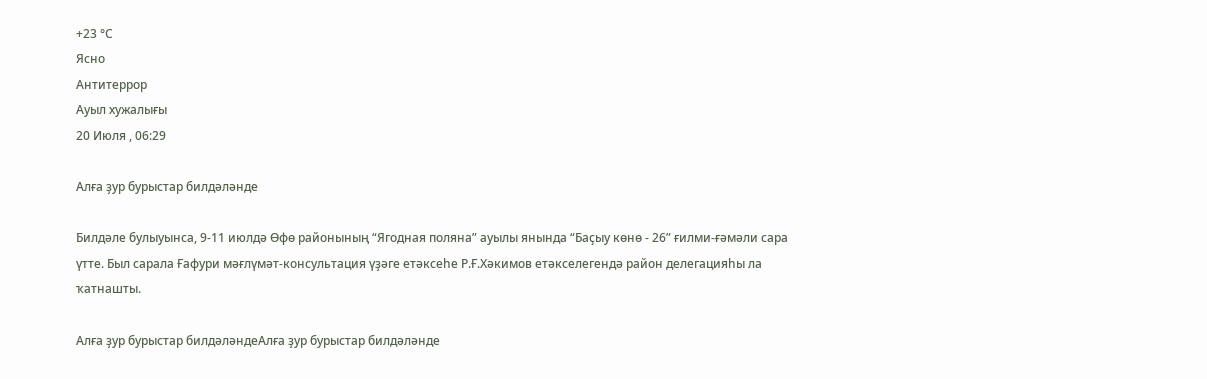+23 °С
Ясно
Антитеррор
Ауыл хужалығы
20 Июля , 06:29

Алға ҙур бурыстар билдәләнде

Билдәле булыуынса, 9-11 июлдә Өфө районының “Ягодная поляна” ауылы янында “Баҫыу көнө - 26” ғилми-ғәмәли сара үтте. Был сарала Ғафури мәғлүмәт-консультация үҙәге етәксеһе Р.Ғ.Хәкимов етәкселегендә район делегацияһы ла ҡатнашты.

Алға ҙур бурыстар билдәләндеАлға ҙур бурыстар билдәләнде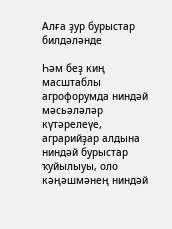Алға ҙур бурыстар билдәләнде

Һәм беҙ киң масштаблы агрофорумда ниндәй мәсьәләләр күтәрелеүе, аграрийҙар алдына ниндәй бурыстар ҡуйылыуы, оло кәңәшмәнең ниндәй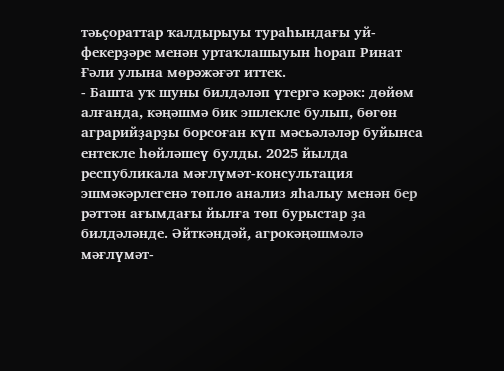тәьҫораттар ҡалдырыуы тураһындағы уй-фекерҙәре менән уртаҡлашыуын һорап Ринат Ғәли улына мөрәжәғәт иттек.
- Башта уҡ шуны билдәләп үтергә кәрәк: дөйөм алғанда, кәңәшмә бик эшлекле булып, бөгөн аграрийҙарҙы борсоған күп мәсьәләләр буйынса ентекле һөйләшеү булды. 2025 йылда республикала мәғлүмәт-консультация эшмәкәрлегенә төплө анализ яһалыу менән бер рәттән ағымдағы йылға төп бурыстар ҙа билдәләнде. Әйткәндәй, агрокәңәшмәлә мәғлүмәт-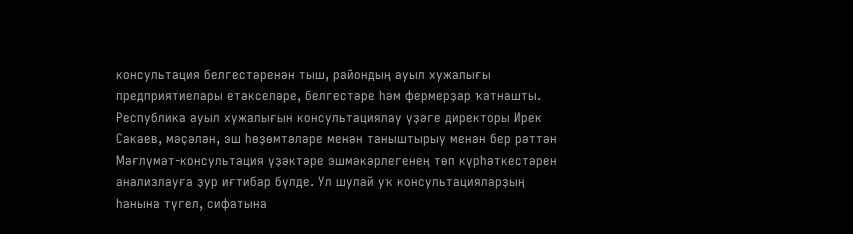консультация белгестәренән тыш, райондың ауыл хужалығы предприятиелары етәкселәре, белгестәре һәм фермерҙар ҡатнашты.
Республика ауыл хужалығын консультациялау үҙәге директоры Ирек Сакаев, мәҫәлән, эш һөҙөмтәләре менән таныштырыу менән бер рәттән Мәғлүмәт-консультация үҙәктәре эшмәкәрлегенең төп күрһәткестәрен анализлауға ҙур иғтибар бүлде. Ул шулай уҡ консультацияларҙың һанына түгел, сифатына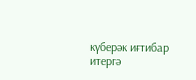күберәк иғтибар итергә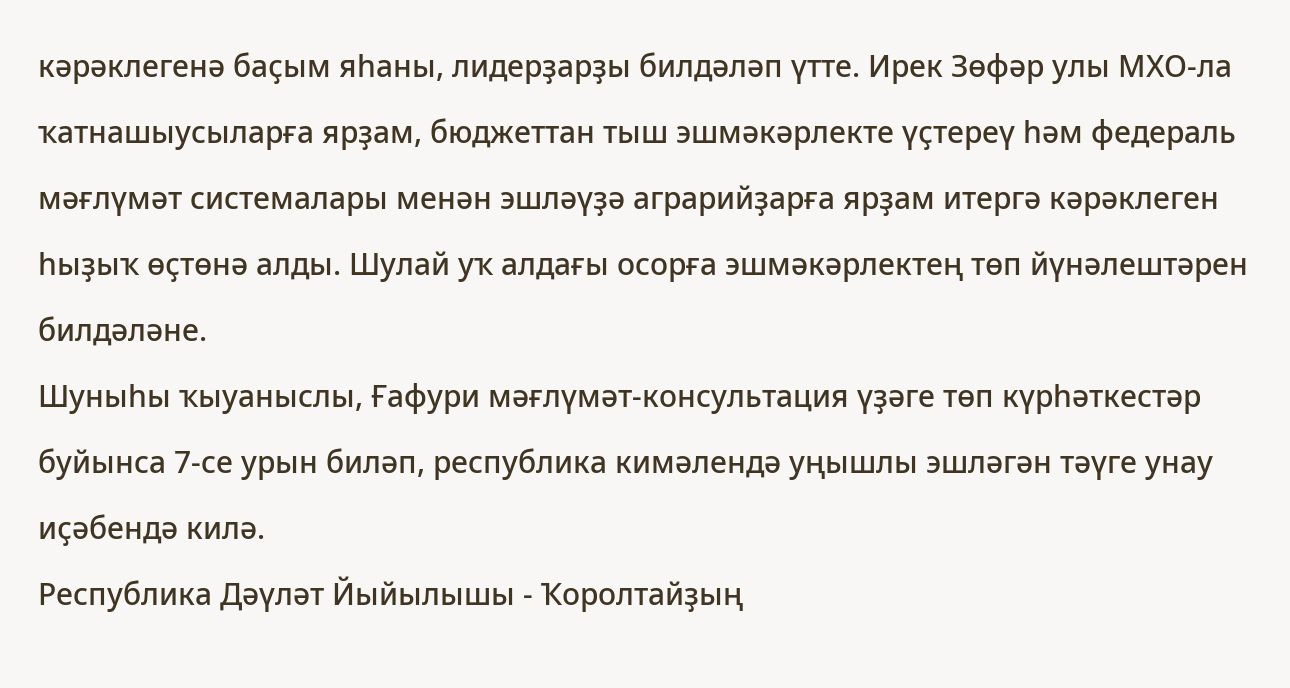кәрәклегенә баҫым яһаны, лидерҙарҙы билдәләп үтте. Ирек Зөфәр улы МХО-ла ҡатнашыусыларға ярҙам, бюджеттан тыш эшмәкәрлекте үҫтереү һәм федераль мәғлүмәт системалары менән эшләүҙә аграрийҙарға ярҙам итергә кәрәклеген һыҙыҡ өҫтөнә алды. Шулай уҡ алдағы осорға эшмәкәрлектең төп йүнәлештәрен билдәләне.
Шуныһы ҡыуаныслы, Ғафури мәғлүмәт-консультация үҙәге төп күрһәткестәр буйынса 7-се урын биләп, республика кимәлендә уңышлы эшләгән тәүге унау иҫәбендә килә.
Республика Дәүләт Йыйылышы - Ҡоролтайҙың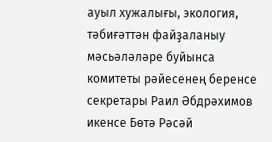ауыл хужалығы, экология, тәбиғәттән файҙаланыу мәсьәләләре буйынса комитеты рәйесенең беренсе секретары Раил Әбдрәхимов икенсе Бөтә Рәсәй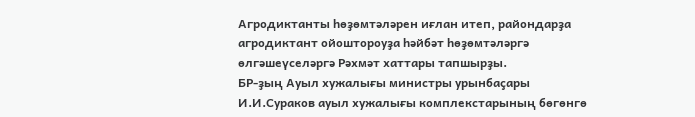Агродиктанты һөҙөмтәләрен иғлан итеп, райондарҙа агродиктант ойоштороуҙа һәйбәт һөҙөмтәләргә өлгәшеүселәргә Рәхмәт хаттары тапшырҙы.
БР-ҙың Ауыл хужалығы министры урынбаҫары И.И.Сураков ауыл хужалығы комплекстарының бөгөнгө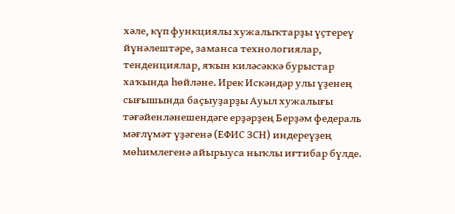хәле, күп функциялы хужалыҡтарҙы үҫтереү йүнәлештәре, заманса технологиялар, тенденциялар, яҡын киләсәккә бурыстар хаҡында һөйләне. Ирек Искәндәр улы үҙенең сығышында баҫыуҙарҙы Ауыл хужалығы тәғәйенләнешендәге ерҙәрҙең Берҙәм федераль мәғлүмәт үҙәгенә (ЕФИС ЗСН) индереүҙең мөһимлегенә айырыуса ныҡлы иғтибар бүлде.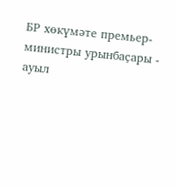БР хөкүмәте премьер-министры урынбаҫары - ауыл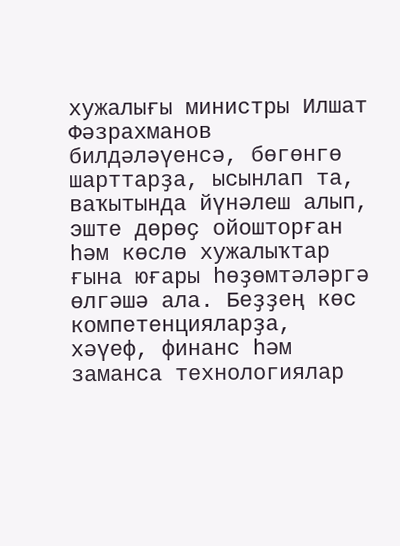хужалығы министры Илшат Фәзрахманов билдәләүенсә, бөгөнгө шарттарҙа, ысынлап та, ваҡытында йүнәлеш алып, эште дөрөҫ ойошторған һәм көслө хужалыҡтар ғына юғары һөҙөмтәләргә өлгәшә ала. Беҙҙең көс компетенцияларҙа, хәүеф, финанс һәм заманса технологиялар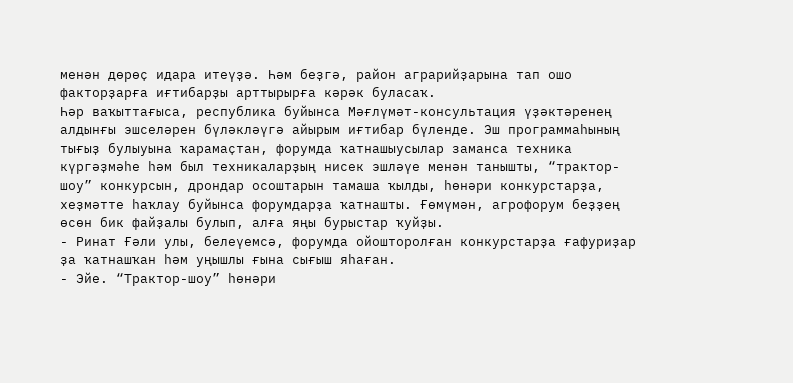менән дөрөҫ идара итеүҙә. Һәм беҙгә, район аграрийҙарына тап ошо факторҙарға иғтибарҙы арттырырға кәрәк буласаҡ.
Һәр ваҡыттағыса, республика буйынса Мәғлүмәт-консультация үҙәктәренең алдынғы эшселәрен бүләкләүгә айырым иғтибар бүленде. Эш программаһының тығыҙ булыуына ҡарамаҫтан, форумда ҡатнашыусылар заманса техника күргәҙмәһе һәм был техникаларҙың нисек эшләүе менән танышты, “трактор-шоу” конкурсын, дрондар осоштарын тамаша ҡылды, һөнәри конкурстарҙа, хеҙмәтте һаҡлау буйынса форумдарҙа ҡатнашты. Ғөмүмән, агрофорум беҙҙең өсөн бик файҙалы булып, алға яңы бурыстар ҡуйҙы.
- Ринат Ғәли улы, белеүемсә, форумда ойошторолған конкурстарҙа ғафуриҙар ҙа ҡатнашҡан һәм уңышлы ғына сығыш яһаған.
- Эйе. “Трактор-шоу” һөнәри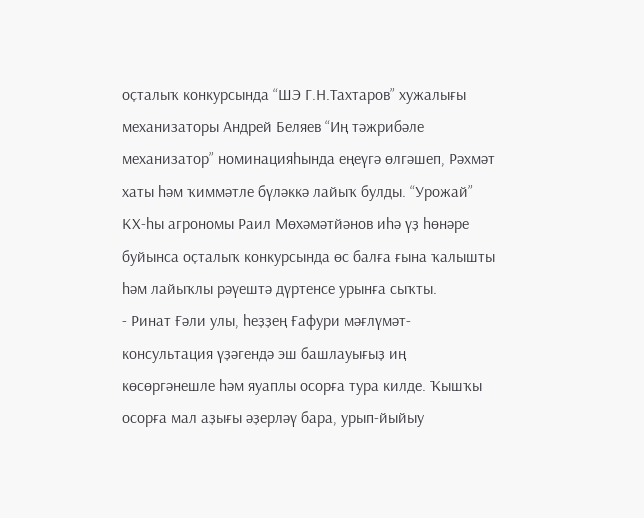оҫталыҡ конкурсында “ШЭ Г.Н.Тахтаров” хужалығы механизаторы Андрей Беляев “Иң тәжрибәле механизатор” номинацияһында еңеүгә өлгәшеп, Рәхмәт хаты һәм ҡиммәтле бүләккә лайыҡ булды. “Урожай” КХ-һы агрономы Раил Мөхәмәтйәнов иһә үҙ һөнәре буйынса оҫталыҡ конкурсында өс балға ғына ҡалышты һәм лайыҡлы рәүештә дүртенсе урынға сыҡты.
- Ринат Ғәли улы, һеҙҙең Ғафури мәғлүмәт-консультация үҙәгендә эш башлауығыҙ иң көсөргәнешле һәм яуаплы осорға тура килде. Ҡышҡы осорға мал аҙығы әҙерләү бара, урып-йыйыу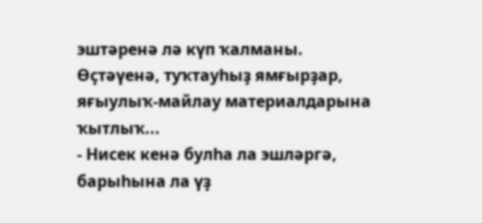эштәренә лә күп ҡалманы. Өҫтәүенә, туҡтауһыҙ ямғырҙар, яғыулыҡ-майлау материалдарына ҡытлыҡ...
- Нисек кенә булһа ла эшләргә, барыһына ла үҙ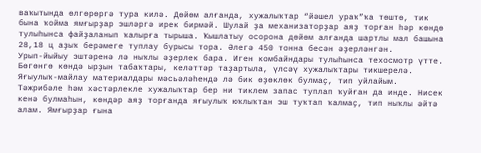ваҡытында өлгөрөргә тура килә. Дөйөм алғанда, хужалыҡтар “йәшел ураҡ”ҡа төштө, тик бына ҡойма ямғырҙар эшләргә ирек бирмәй. Шулай ҙа механизаторҙар аяҙ торған һәр көндө тулыһынса файҙаланып ҡалырға тырыша. Ҡышлатыу осорона дөйөм алғанда шартлы мал башына 28,18 ц аҙыҡ берәмеге туплау бурысы тора. Әлегә 450 тонна бесән әҙерләнгән.
Урып-йыйыу эштәренә лә ныҡлы әҙерлек бара. Иген комбайндары тулыһынса техосмотр үтте. Бөгөнгө көндә ырҙын табаҡтары, келәттәр таҙартыла, үлсәү хужалыҡтары тикшерелә. Яғыулыҡ-майлау материалдары мәсьәләһендә лә бик өҙөклөк булмаҫ, тип уйлайым. Тәжрибәле һәм хәстәрлекле хужалыҡтар бер ни тиклем запас туплап ҡуйған да инде. Нисек кенә булмаһын, көндәр аяҙ торғанда яғыулыҡ юҡлыҡтан эш туҡтап ҡалмаҫ, тип ныҡлы әйтә алам. Ямғырҙар ғына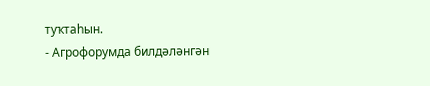туҡтаһын.
- Агрофорумда билдәләнгән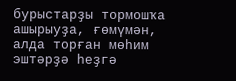бурыстарҙы тормошҡа ашырыуҙа, ғөмүмән, алда торған мөһим эштәрҙә һеҙгә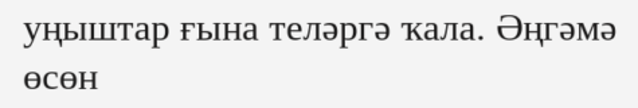уңыштар ғына теләргә ҡала. Әңгәмә өсөн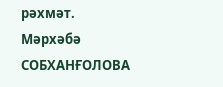рәхмәт.
Мәрхәбә СОБХАНҒОЛОВА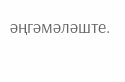әңгәмәләште.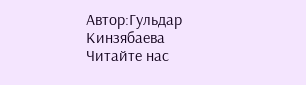Автор:Гульдар Кинзябаева
Читайте нас